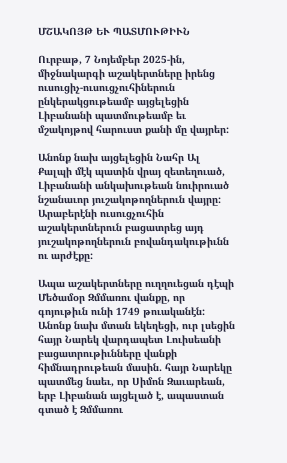ՄՇԱԿՈՅԹ ԵՒ ՊԱՏՄՈՒԹԻՒՆ

Ուրբաթ, 7 Նոյեմբեր 2025-ին, միջնակարգի աշակերտները իրենց ուսուցիչ-ուսուցչուհիներուն ընկերակցութեամբ այցելեցին Լիբանանի պատմութեամբ եւ մշակոյթով հարուստ քանի մը վայրեր:

Անոնք նախ այցելեցին Նահր Ալ Քալպի մէկ պատին վրայ զետեղուած, Լիբանանի անկախութեան նուիրուած նշանաւոր յուշակոթողներուն վայրը: Արաբերէնի ուսուցչուհին աշակերտներուն բացատրեց այդ յուշակոթողներուն բովանդակութիւնն ու արժէքը:

Ապա աշակերտները ուղղուեցան դէպի Մեծամօր Զմմառու վանքը, որ գոյութիւն ունի 1749 թուականէն: Անոնք նախ մտան եկեղեցի, ուր լսեցին հայր Նարեկ վարդապետ Լուիսեանի բացատրութիւնները վանքի հիմնադրութեան մասին. հայր Նարեկը պատմեց նաեւ, որ Սիմոն Զաւարեան, երբ Լիբանան այցելած է, ապաստան գտած է Զմմառու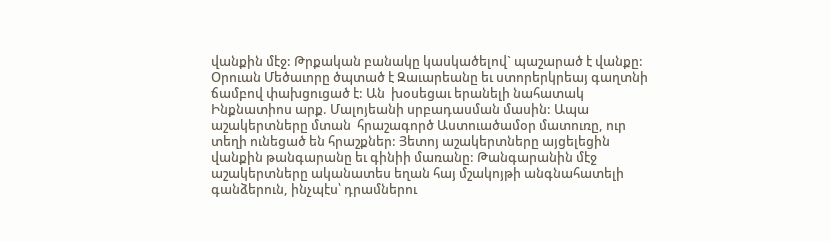վանքին մէջ: Թրքական բանակը կասկածելով` պաշարած է վանքը: Օրուան Մեծաւորը ծպտած է Զաւարեանը եւ ստորերկրեայ գաղտնի ճամբով փախցուցած է: Ան  խօսեցաւ երանելի նահատակ Ինքնատիոս արք. Մալոյեանի սրբադասման մասին: Ապա աշակերտները մտան  հրաշագործ Աստուածամօր մատուռը, ուր տեղի ունեցած են հրաշքներ: Յետոյ աշակերտները այցելեցին վանքին թանգարանը եւ գինիի մառանը: Թանգարանին մէջ աշակերտները ականատես եղան հայ մշակոյթի անգնահատելի գանձերուն, ինչպէս՝ դրամներու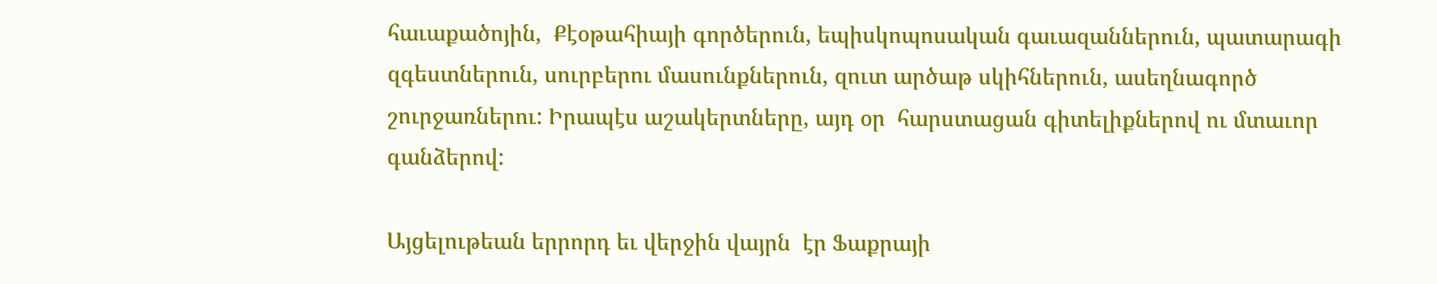հաւաքածոյին,  Քէօթահիայի գործերուն, եպիսկոպոսական գաւազաններուն, պատարագի զգեստներուն, սուրբերու մասունքներուն, զուտ արծաթ սկիհներուն, ասեղնագործ շուրջառներու: Իրապէս աշակերտները, այդ օր  հարստացան գիտելիքներով ու մտաւոր գանձերով:

Այցելութեան երրորդ եւ վերջին վայրն  էր Ֆաքրայի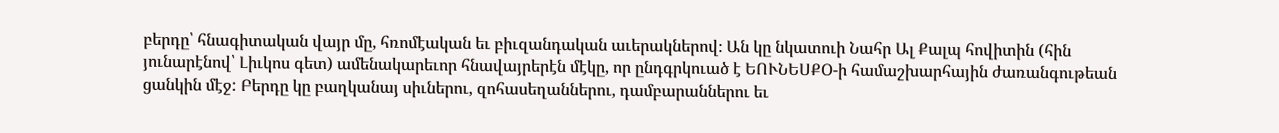բերդը՝ հնագիտական վայր մը, հռոմէական եւ բիւզանդական աւերակներով։ Ան կը նկատուի Նահր Ալ Քալպ հովիտին (հին յունարէնով՝ Լիւկոս գետ) ամենակարեւոր հնավայրերէն մէկը, որ ընդգրկուած է ԵՈՒՆԵՍՔՕ-ի համաշխարհային ժառանգութեան ցանկին մէջ: Բերդը կը բաղկանայ սիւներու, զոհասեղաններու, դամբարաններու եւ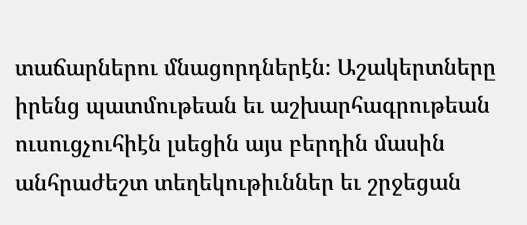տաճարներու մնացորդներէն։ Աշակերտները իրենց պատմութեան եւ աշխարհագրութեան  ուսուցչուհիէն լսեցին այս բերդին մասին անհրաժեշտ տեղեկութիւններ եւ շրջեցան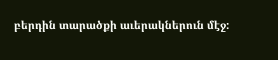բերդին տարածքի աւերակներուն մէջ: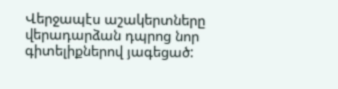Վերջապէս աշակերտները վերադարձան դպրոց նոր գիտելիքներով յագեցած: